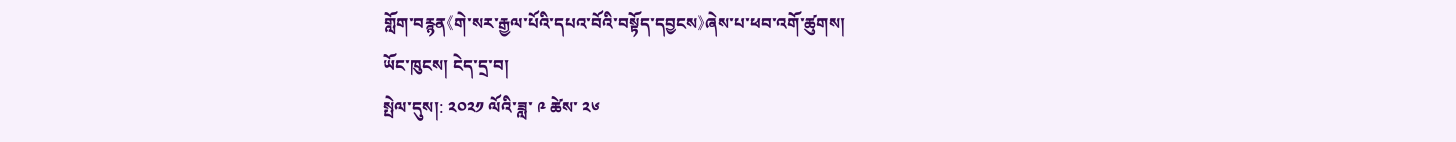གློག་བརྙན《གེ་སར་རྒྱལ་པོའི་དཔའ་བོའི་བསྟོད་དབྱངས》ཞེས་པ་ཕབ་འགོ་ཚུགས།
ཡོང་ཁུངས། ངེད་དྲ་བ།
སྤེལ་དུས།: ༢༠༢༡ ལོའི་ཟླ་ ༩ ཚེས་ ༢༦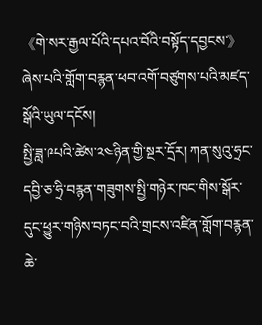《གེ་སར་རྒྱལ་པོའི་དཔའ་བོའི་བསྟོད་དབྱངས་》ཞེས་པའི་གློག་བརྙན་ཕབ་འགོ་བཙུགས་པའི་མཛད་སྒོའི་ཡུལ་དངོས།
སྤྱི་ཟླ་༩པའི་ཚེས་༢༤ཉིན་གྱི་སྔར་དྲོར། ཀན་སུའུ་ཧྲང་དབྱི་ཅ་ཧྲི་བརྙན་གཟུགས་སྤྱི་གཉེར་ཁང་གིས་སྒོར་དུང་ཕྱུར་གཉིས་བཏང་བའི་གྲངས་འཛིན་གློག་བརྙན་ཆེ་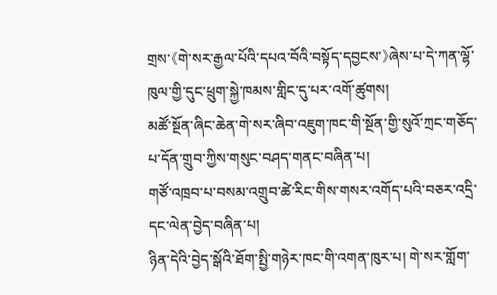གྲས་《གེ་སར་རྒྱལ་པོའི་དཔའ་བོའི་བསྟོད་དབྱངས་》ཞེས་པ་དེ་ཀན་ལྷོ་ཁུལ་གྱི་དུང་ཕྲུག་སྐྱེ་ཁམས་གླིང་དུ་པར་འགོ་ཚུགས།
མཚོ་སྔོན་ཞིང་ཆེན་གེ་སར་ཞིབ་འཇུག་ཁང་གི་སྔོན་གྱི་སུའོ་ཀྲང་གཅོད་པ་དོན་གྲུབ་ཀྱིས་གསུང་བཤད་གནང་བཞིན་པ།
གཙོ་འཁྲབ་པ་བསམ་འགྲུབ་ཚེ་རིང་གིས་གསར་འགོད་པའི་བཅར་འདྲི་དང་ལེན་བྱེད་བཞིན་པ།
ཉིན་དེའི་བྱེད་སྒོའི་ཐོག་སྤྱི་གཉེར་ཁང་གི་འགན་ཁུར་པ། གེ་སར་གློག་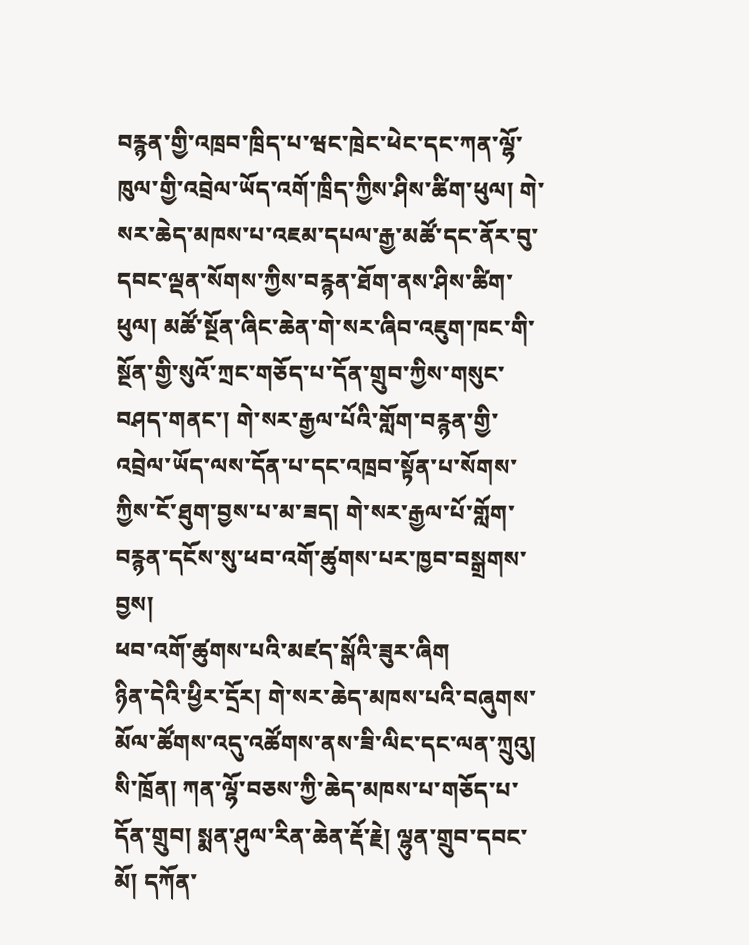བརྙན་གྱི་འཁྲབ་ཁྲིད་པ་ཝང་ཁྲེང་ཕེང་དང་ཀན་ལྷོ་ཁུལ་གྱི་འབྲེལ་ཡོད་འགོ་ཁྲིད་ཀྱིས་ཤིས་ཚིག་ཕུལ། གེ་སར་ཆེད་མཁས་པ་འཇམ་དཔལ་རྒྱ་མཚོ་དང་ནོར་བུ་དབང་ལྡན་སོགས་ཀྱིས་བརྙན་ཐོག་ནས་ཤིས་ཚིག་ཕུལ། མཚོ་སྔོན་ཞིང་ཆེན་གེ་སར་ཞིབ་འཇུག་ཁང་གི་སྔོན་གྱི་སུའོ་ཀྲང་གཅོད་པ་དོན་གྲུབ་ཀྱིས་གསུང་བཤད་གནང་། གེ་སར་རྒྱལ་པོའི་གློག་བརྙན་གྱི་འབྲེལ་ཡོད་ལས་དོན་པ་དང་འཁྲབ་སྟོན་པ་སོགས་ཀྱིས་ངོ་ཐུག་བྱས་པ་མ་ཟད། གེ་སར་རྒྱལ་པོ་གློག་བརྙན་དངོས་སུ་ཕབ་འགོ་ཚུགས་པར་ཁྱབ་བསྒྲགས་བྱས།
ཕབ་འགོ་ཚུགས་པའི་མཛད་སྒོའི་ཟུར་ཞིག
ཉིན་དེའི་ཕྱིར་དྲོར། གེ་སར་ཆེད་མཁས་པའི་བཞུགས་མོལ་ཚོགས་འདུ་འཚོགས་ནས་ཟི་ལིང་དང་ལན་ཀྲུའུ། སི་ཁྲོན། ཀན་ལྷོ་བཅས་ཀྱི་ཆེད་མཁས་པ་གཅོད་པ་དོན་གྲུབ། སྨན་ཤུལ་རིན་ཆེན་རྡོ་རྗེ། ལྷུན་གྲུབ་དབང་མོ། དཀོན་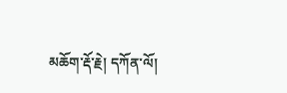མཆོག་རྡོ་རྗེ། དཀོན་ལོ།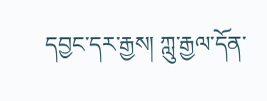དབྱང་དར་རྒྱས། ཀླུ་རྒྱལ་དོན་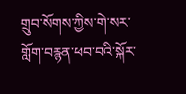གྲུབ་སོགས་ཀྱིས་གེ་སར་གློག་བརྙན་ཕབ་བའི་སྐོར་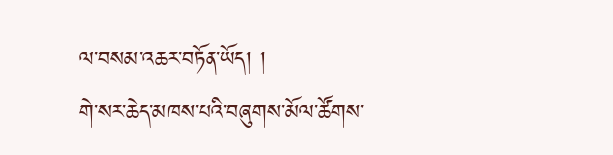ལ་བསམ་འཆར་བཏོན་ཡོད། །
གེ་སར་ཆེད་མཁས་པའི་བཞུགས་མོལ་ཚོགས་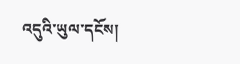འདུའི་ཡུལ་དངོས།